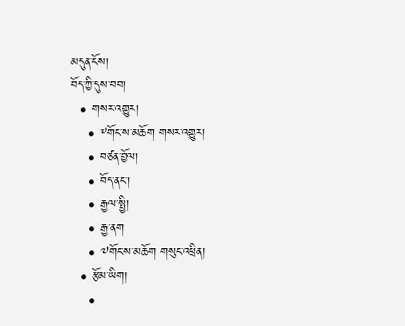མདུན་ངོས།
བོད་ཀྱི་དུས་བབ།
  • གསར་འགྱུར།
    • ༸གོང་ས་མཆོག གསར་འགྱུར།
    • བཙན་བྱོལ།
    • བོད་ནང་།
    • རྒྱལ་སྤྱི།
    • རྒྱ་ནག
    • ༧གོང་ས་མཆོག གསུང་འཕྲིན།
  • རྩོམ་ཡིག།
    •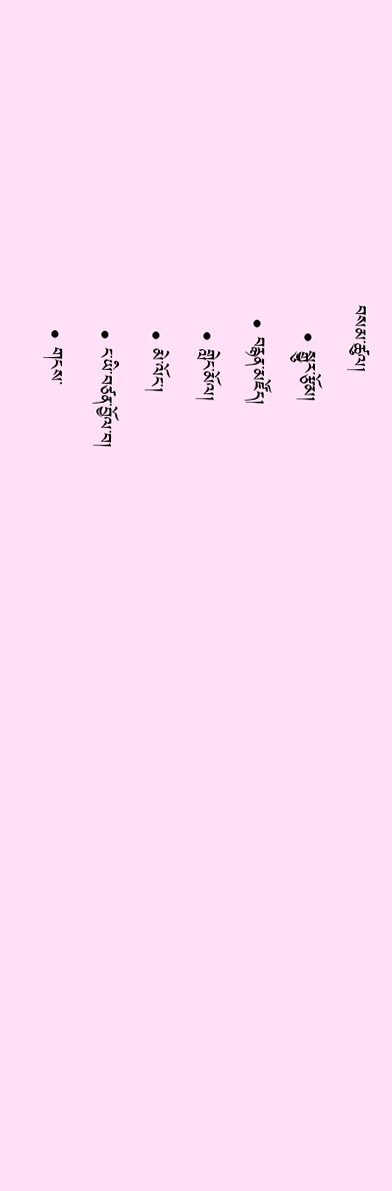བསམ་ཚུལ།
    • སྒྱུར་རྩོམ།
  • བརྙན་མཛོད།
    • གླེང་མོལ།
    • མེ་ལོང་།
    • ང་ཡི་བཙན་བྱོལ་བ།
    • གངས་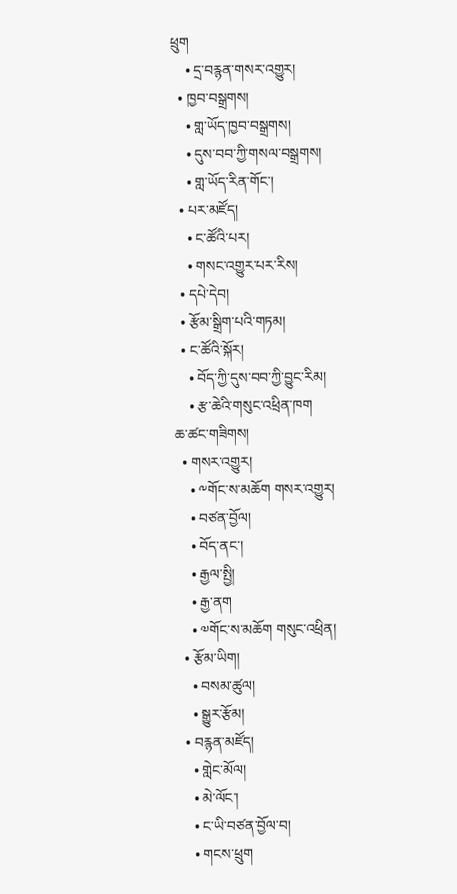ཕྲུག
    • དྲ་བརྙན་གསར་འགྱུར།
  • ཁྱབ་བསྒྲགས།
    • གླ་ཡོད་ཁྱབ་བསྒྲགས།
    • དུས་བབ་ཀྱི་གསལ་བསྒྲགས།
    • གླ་ཡོད་རིན་གོང་།
  • པར་མཛོད།
    • ང་ཚོའི་པར།
    • གསང་འགྱུར་པར་རིས།
  • དཔེ་དེབ།
  • རྩོམ་སྒྲིག་པའི་གཏམ།
  • ང་ཚོའི་སྐོར།
    • བོད་ཀྱི་དུས་བབ་ཀྱི་བྱུང་རིམ།
    • རྩ་ཆེའི་གསུང་འཕྲིན་ཁག
ཆ་ཚང་གཟིགས།
  • གསར་འགྱུར།
    • ༸གོང་ས་མཆོག གསར་འགྱུར།
    • བཙན་བྱོལ།
    • བོད་ནང་།
    • རྒྱལ་སྤྱི།
    • རྒྱ་ནག
    • ༧གོང་ས་མཆོག གསུང་འཕྲིན།
  • རྩོམ་ཡིག།
    • བསམ་ཚུལ།
    • སྒྱུར་རྩོམ།
  • བརྙན་མཛོད།
    • གླེང་མོལ།
    • མེ་ལོང་།
    • ང་ཡི་བཙན་བྱོལ་བ།
    • གངས་ཕྲུག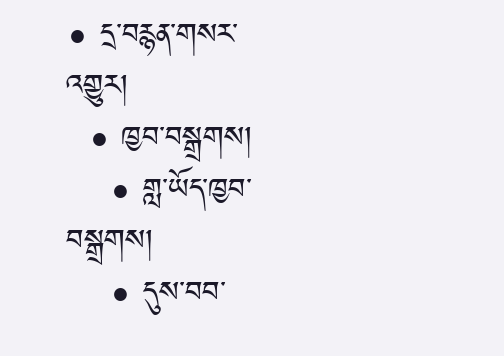• དྲ་བརྙན་གསར་འགྱུར།
  • ཁྱབ་བསྒྲགས།
    • གླ་ཡོད་ཁྱབ་བསྒྲགས།
    • དུས་བབ་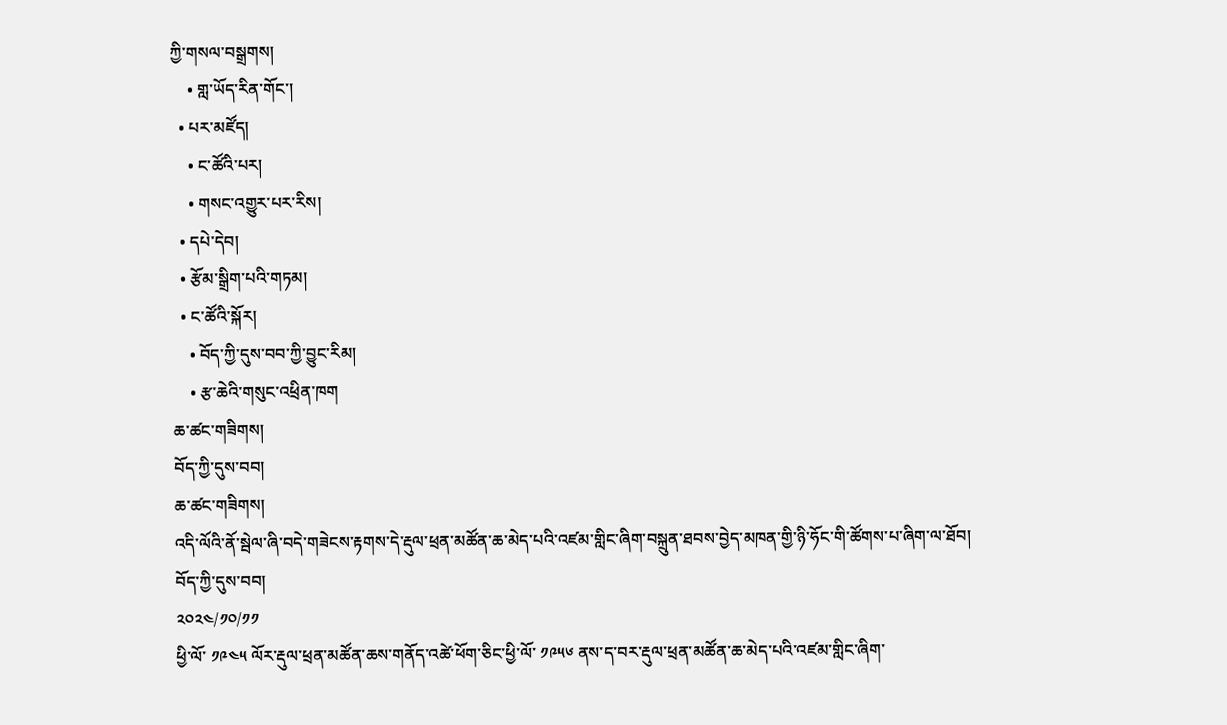ཀྱི་གསལ་བསྒྲགས།
    • གླ་ཡོད་རིན་གོང་།
  • པར་མཛོད།
    • ང་ཚོའི་པར།
    • གསང་འགྱུར་པར་རིས།
  • དཔེ་དེབ།
  • རྩོམ་སྒྲིག་པའི་གཏམ།
  • ང་ཚོའི་སྐོར།
    • བོད་ཀྱི་དུས་བབ་ཀྱི་བྱུང་རིམ།
    • རྩ་ཆེའི་གསུང་འཕྲིན་ཁག
ཆ་ཚང་གཟིགས།
བོད་ཀྱི་དུས་བབ།
ཆ་ཚང་གཟིགས།
འདི་ལོའི་ནོ་སྦེལ་ཞི་བདེ་གཟེངས་རྟགས་དེ་རྡུལ་ཕྲན་མཚོན་ཆ་མེད་པའི་འཛམ་གླིང་ཞིག་བསྐྲུན་ཐབས་བྱེད་མཁན་གྱི་ཉི་ཧོང་གི་ཚོགས་པ་ཞིག་ལ་ཐོབ།
བོད་ཀྱི་དུས་བབ།
༢༠༢༤/༡༠/༡༡
ཕྱི་ལོ་ ༡༩༤༥ ལོར་རྡུལ་ཕྲན་མཚོན་ཆས་གནོད་འཚེ་ཕོག་ཅིང་ཕྱི་ལོ་ ༡༩༥༦ ནས་ད་བར་རྡུལ་ཕྲན་མཚོན་ཆ་མེད་པའི་འཛམ་གླིང་ཞིག་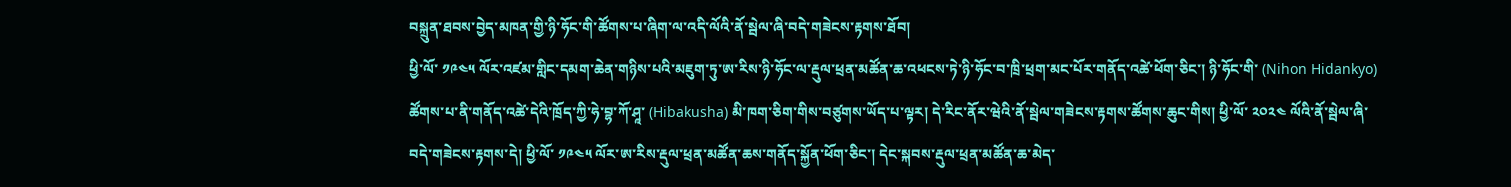བསྐྲུན་ཐབས་བྱེད་མཁན་གྱི་ཉི་ཧོང་གི་ཚོགས་པ་ཞིག་ལ་འདི་ལོའི་ནོ་སྦེལ་ཞི་བདེ་གཟེངས་རྟགས་ཐོབ།
ཕྱི་ལོ་ ༡༩༤༥ ལོར་འཛམ་གླིང་དམག་ཆེན་གཉིས་པའི་མཇུག་ཏུ་ཨ་རིས་ཉི་ཧོང་ལ་རྡུལ་ཕྲན་མཚོན་ཆ་འཕངས་ཏེ་ཉི་ཧོང་བ་ཁྲི་ཕྲག་མང་པོར་གནོད་འཚེ་ཕོག་ཅིང་། ཉི་ཧོང་གི་ (Nihon Hidankyo) ཚོགས་པ་ནི་གནོད་འཚེ་དེའི་ཁྲོད་ཀྱི་ཧེ་བྷ་ཀོ་ཤཱ་ (Hibakusha) མི་ཁག་ཅིག་གིས་བཙུགས་ཡོད་པ་ལྟར། དེ་རིང་ནོར་ཝེའི་ནོ་སྦེལ་གཟེངས་རྟགས་ཚོགས་ཆུང་གིས། ཕྱི་ལོ་ ༢༠༢༤ ལོའི་ནོ་སྦེལ་ཞི་བདེ་གཟེངས་རྟགས་དེ། ཕྱི་ལོ་ ༡༩༤༥ ལོར་ཨ་རིས་རྡུལ་ཕྲན་མཚོན་ཆས་གནོད་སྐྱོན་ཕོག་ཅིང་། དེང་སྐབས་རྡུལ་ཕྲན་མཚོན་ཆ་མེད་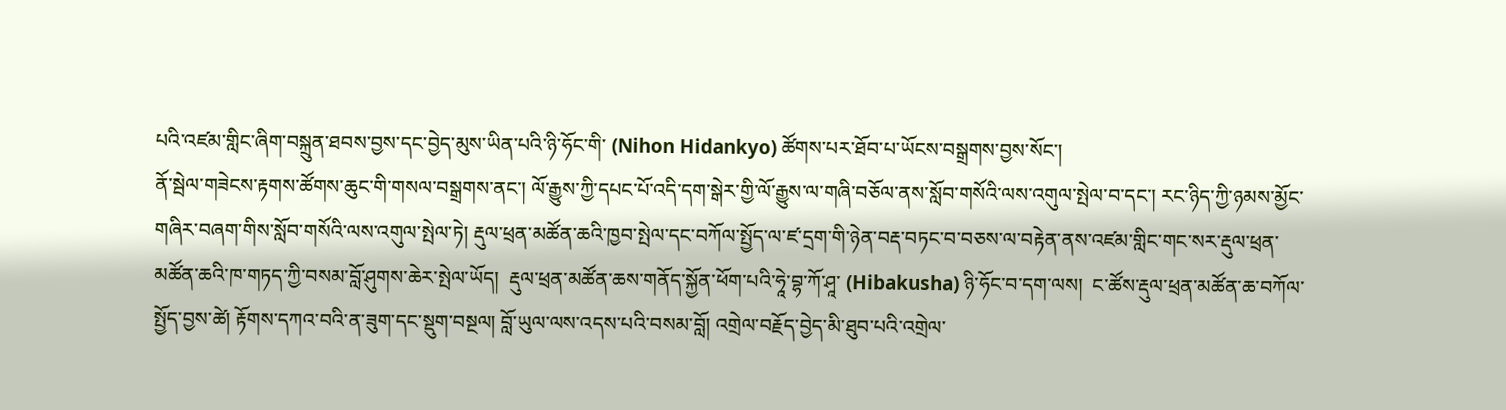པའི་འཛམ་གླིང་ཞིག་བསྐྲུན་ཐབས་བྱས་དང་བྱེད་མུས་ཡིན་པའི་ཉི་ཧོང་གི་ (Nihon Hidankyo) ཚོགས་པར་ཐོབ་པ་ཡོངས་བསྒྲགས་བྱས་སོང་།
ནོ་སྦེལ་གཟེངས་རྟགས་ཚོགས་ཆུང་གི་གསལ་བསྒྲགས་ནང་། ལོ་རྒྱུས་ཀྱི་དཔང་པོ་འདི་དག་སྒེར་གྱི་ལོ་རྒྱུས་ལ་གཞི་བཅོལ་ནས་སློབ་གསོའི་ལས་འགུལ་སྤེལ་བ་དང་། རང་ཉིད་ཀྱི་ཉམས་མྱོང་གཞིར་བཞག་གིས་སློབ་གསོའི་ལས་འགུལ་སྤེལ་ཏེ། རྡུལ་ཕྲན་མཚོན་ཆའི་ཁྱབ་སྤེལ་དང་བཀོལ་སྤྱོད་ལ་ཛ་དྲག་གི་ཉེན་བརྡ་བཏང་བ་བཅས་ལ་བརྟེན་ནས་འཛམ་གླིང་གང་སར་རྡུལ་ཕྲན་མཚོན་ཆའི་ཁ་གཏད་ཀྱི་བསམ་བློ་ཤུགས་ཆེར་སྤེལ་ཡོད།  རྡུལ་ཕྲན་མཚོན་ཆས་གནོད་སྐྱོན་ཕོག་པའི་ཧཱེ་བྷ་ཀོ་ཤཱ་ (Hibakusha) ཉི་ཧོང་བ་དག་ལས།  ང་ཚོས་རྡུལ་ཕྲན་མཚོན་ཆ་བཀོལ་སྤྱོད་བྱས་ཚེ། རྟོགས་དཀའ་བའི་ན་ཟུག་དང་སྡུག་བསྔལ། བློ་ཡུལ་ལས་འདས་པའི་བསམ་བློ། འགྲེལ་བརྗོད་བྱེད་མི་ཐུབ་པའི་འགྲེལ་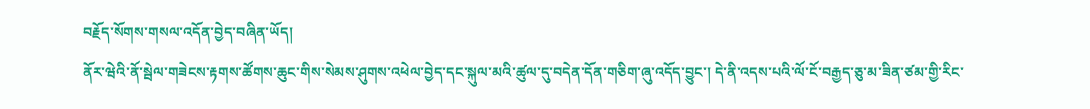བརྗོད་སོགས་གསལ་འདོན་བྱེད་བཞིན་ཡོད།
ནོར་ཝེའི་ནོ་སྦེལ་གཟེངས་རྟགས་ཚོགས་ཆུང་གིས་སེམས་ཤུགས་འཕེལ་བྱེད་དང་སྐུལ་མའི་ཚུལ་དུ་བདེན་དོན་གཅིག་ཞུ་འདོད་བྱུང་། དེ་ནི་འདས་པའི་ལོ་ངོ་བརྒྱད་ཅུ་མ་ཟིན་ཙམ་གྱི་རིང་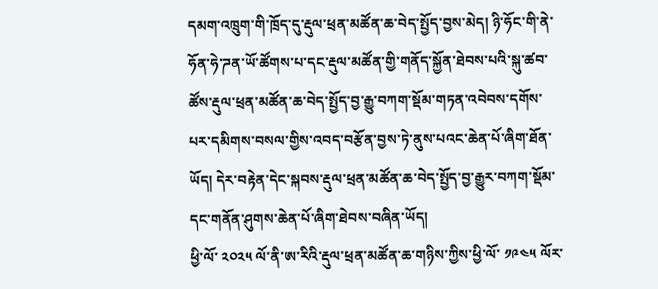དམག་འཁྲུག་གི་ཁྲོད་དུ་རྡུལ་ཕྲན་མཚོན་ཆ་བེད་སྤྱོད་བྱས་མེད། ཉི་ཧོང་གི་ནེ་ཧོན་ཧེ་ཌན་ཡོ་ཚོགས་པ་དང་རྡུལ་མཚོན་གྱི་གནོད་སྐྱོན་ཐེབས་པའི་སྐུ་ཚབ་ཚོས་རྡུལ་ཕྲན་མཚོན་ཆ་བེད་སྤྱོད་བྱ་རྒྱུ་བཀག་སྡོམ་གཏན་འབེབས་དགོས་པར་དམིགས་བསལ་གྱིས་འབད་བརྩོན་བྱས་ཏེ་ནུས་པའང་ཆེན་པོ་ཞིག་ཐོན་ཡོད། དེར་བརྟེན་དེང་སྐབས་རྡུལ་ཕྲན་མཚོན་ཆ་བེད་སྤྱོད་བྱ་རྒྱུར་བཀག་སྡོམ་དང་གནོན་ཤུགས་ཆེན་པོ་ཞིག་ཐེབས་བཞིན་ཡོད།
ཕྱི་ལོ་ ༢༠༢༥ ལོ་ནི་ཨ་རིའི་རྡུལ་ཕྲན་མཚོན་ཆ་གཉིས་ཀྱིས་ཕྱི་ལོ་ ༡༩༤༥ ལོར་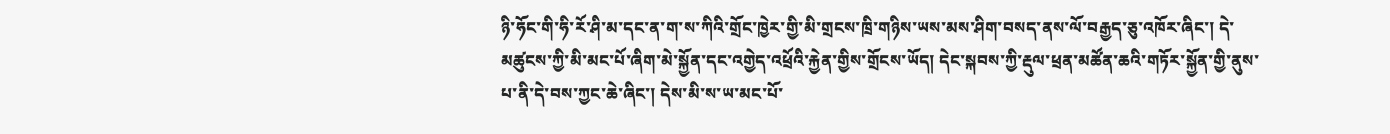ཉི་ཧོང་གི་ཧི་རོ་ཤི་མ་དང་ན་ག་ས་ཀིའི་གྲོང་ཁྱེར་གྱི་མི་གྲངས་ཁྲི་གཉིས་ཡས་མས་ཤིག་བསད་ནས་ལོ་བརྒྱད་ཅུ་འཁོར་ཞིང་། དེ་མཚུངས་ཀྱི་མི་མང་པོ་ཞིག་མེ་སྐྱོན་དང་འགྱེད་འཕྲོའི་རྐྱེན་གྱིས་གྲོངས་ཡོད། དེང་སྐབས་ཀྱི་རྡུལ་ཕྲན་མཚོན་ཆའི་གཏོར་སྐྱོན་གྱི་ནུས་པ་ནི་དེ་བས་ཀྱང་ཆེ་ཞིང་། དེས་མི་ས་ཡ་མང་པོ་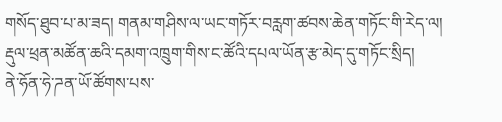གསོད་ཐུབ་པ་མ་ཟད། གནམ་གཤིས་ལ་ཡང་གཏོར་བརླག་ཚབས་ཆེན་གཏོང་གི་རེད་ལ། རྡུལ་ཕྲན་མཚོན་ཆའི་དམག་འཁྲུག་གིས་ང་ཚོའི་དཔལ་ཡོན་རྩ་མེད་དུ་གཏོང་སྲིད།
ནེ་ཧོན་ཧེ་ཌན་ཡོ་ཚོགས་པས་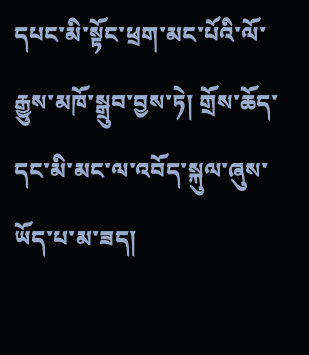དཔང་མི་སྟོང་ཕྲག་མང་པོའི་ལོ་རྒྱུས་མཁོ་སྒྲུབ་བྱས་ཏེ། གྲོས་ཆོད་དང་མི་མང་ལ་འབོད་སྐུལ་ཞུས་ཡོད་པ་མ་ཟད།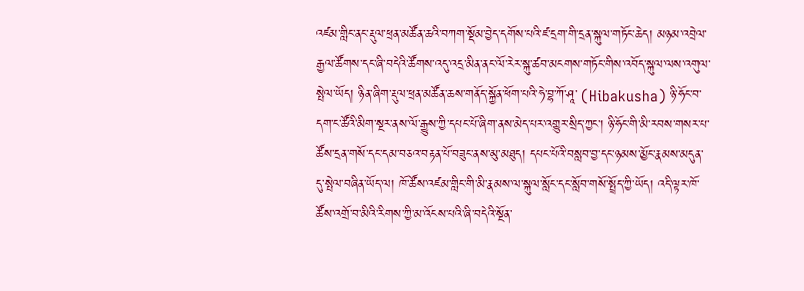འཛམ་གླིང་ནང་རྡུལ་ཕྲན་མཚོན་ཆའི་བཀག་སྡོམ་བྱེད་དགོས་པའི་ཛ་དྲག་གི་དྲན་སྐུལ་གཏོང་ཆེད། མཉམ་འབྲེལ་རྒྱལ་ཚོགས་དང་ཞི་བདེའི་ཚོགས་འདུ་འདྲ་མིན་ནང་ལོ་རེར་སྐུ་ཚབ་མངགས་གཏོང་གིས་འབོད་སྐུལ་ལས་འགུལ་སྤེལ་ཡོད། ཉིན་ཞིག་རྡུལ་ཕྲན་མཚོན་ཆས་གནོད་སྐྱོན་ཕོག་པའི་ཧེ་བྷ་ཀོ་ཤཱ་ (Hibakusha) ཉི་ཧོང་བ་དག་ང་ཚོའི་མིག་སྔར་ནས་ལོ་རྒྱུས་ཀྱི་དཔང་པོ་ཞིག་ནས་མེད་པར་འགྱུར་སྲིད་ཀྱང་། ཉི་ཧོང་གི་མི་རབས་གསར་པ་ཚོས་དྲན་གསོ་དང་དམ་བཅའ་བརྟན་པོ་བཟུང་ནས་མུ་མཐུད། དཔང་པོའི་བསླབ་བྱ་དང་ཉམས་མྱོང་རྣམས་མདུན་དུ་སྤེལ་བཞིན་ཡོད་ལ། ཁོ་ཚོས་འཛམ་གླིང་གི་མི་རྣམས་ལ་སྐུལ་སློང་དང་སློབ་གསོ་སྤྲོད་ཀྱི་ཡོད། འདི་ལྟར་ཁོ་ཚོས་འགྲོ་བ་མིའི་རིགས་ཀྱི་མ་འོངས་པའི་ཞི་བདེའི་སྔོན་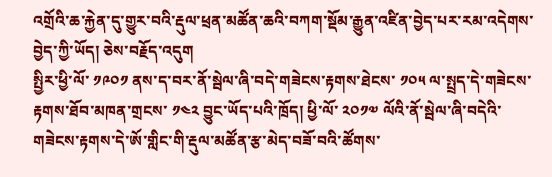འགྲོའི་ཆ་རྐྱེན་དུ་གྱུར་བའི་རྡུལ་ཕྲན་མཚོན་ཆའི་བཀག་སྡོམ་རྒྱུན་འཛིན་བྱེད་པར་རམ་འདེགས་བྱེད་ཀྱི་ཡོད། ཅེས་བརྗོད་འདུག
སྤྱིར་ཕྱི་ལོ་ ༡༩༠༡ ནས་ད་བར་ནོ་སྦེལ་ཞི་བདེ་གཟེངས་རྟགས་ཐེངས་ ༡༠༥ ལ་སྤྲད་དེ་གཟེངས་རྟགས་ཐོབ་མཁན་གྲངས་ ༡༤༢ བྱུང་ཡོད་པའི་ཁྲོད། ཕྱི་ལོ་ ༢༠༡༧ ལོའི་ནོ་སྦེལ་ཞི་བདེའི་གཟེངས་རྟགས་དེ་ཨོ་གླིང་གི་རྡུལ་མཚོན་རྩ་མེད་བཟོ་བའི་ཚོགས་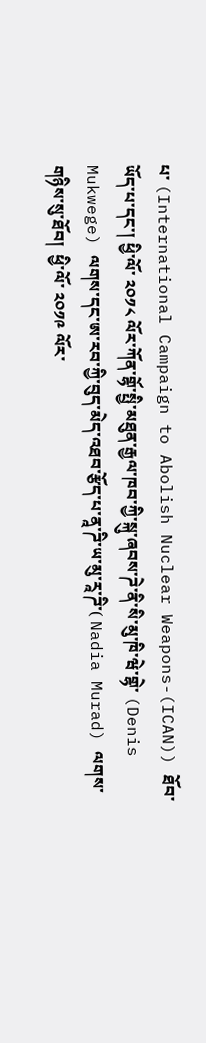པ་ (International Campaign to Abolish Nuclear Weapons-(ICAN)) ཐོབ་ཡོད་པ་དང་། ཕྱི་ལོ་ ༢༠༡༨ ལོར་ཀོན་གྷོ་སྤྱི་མཐུན་རྒྱལ་ཁབ་ཀྱི་སྐུ་ཞབས་ཌེ་ནི་སི་མུ་ཁི་ཝེ་གྷེ་ (Denis Mukwege) ལགས་དང་ཨ་རབ་ཀྱི་བུད་མེད་འཐབ་རྩོད་པ་ནཱ་ཌི་ཡ་མུ་རཱ་ཌི་( Nadia Murad) ལགས་གཉིས་སུ་ཐོབ།  ཕྱི་ལོ་ ༢༠༡༩ ལོར་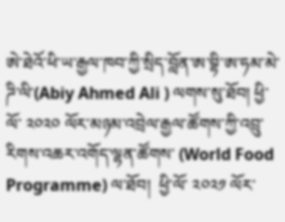ཨེ་ཐེའོ་ཕི་ཡ་རྒྱལ་ཁབ་ཀྱི་སྲིད་བློན་ཨ་བྷི་ཨ་ཧམ་མེ་ཌི་ལི་(Abiy Ahmed Ali ) ལགས་སུ་ཐོབ། ཕྱི་ལོ་ ༢༠༢༠ ལོར་མཉམ་འབྲེལ་རྒྱལ་ཚོགས་ཀྱི་འབྲུ་རིགས་འཆར་འགོད་ལྷན་ཚོགས་ (World Food Programme) ལ་ཐོབ།  ཕྱི་ལོ་ ༢༠༢༡ ལོར་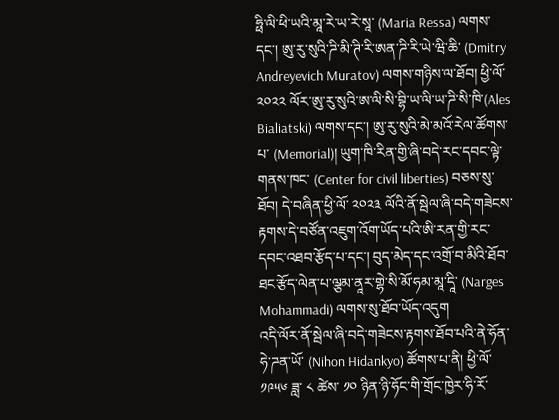ཧྥི་ལི་ཕི་ཡའི་མཱ་རེ་ཡ་རེ་སཱ་ (Maria Ressa) ལགས་དང་། ཨུ་རུ་སུའི་ཌི་མི་ཊི་རི་ཨན་ཌི་རི་ཡེ་ཝི་ཆི་ (Dmitry Andreyevich Muratov) ལགས་གཉིས་ལ་ཐོབ། ཕྱི་ལོ་ ༢༠༢༢ ལོར་ཨུ་རུ་སུའི་ཨ་ལི་སི་བྷི་ཡ་ལི་ཡ་ཌི་སི་ཁི་(Ales Bialiatski) ལགས་དང་། ཨུ་རུ་སུའི་མེ་མའོ་རེལ་ཚོགས་པ་ (Memorial)། ཡུག་ཁི་རིན་གྱི་ཞི་བདེ་རང་དབང་ལྟེ་གནས་ཁང་ (Center for civil liberties) བཅས་སུ་ཐོབ། དེ་བཞིན་ཕྱི་ལོ་ ༢༠༢༣ ལོའི་ནོ་སྦེལ་ཞི་བདེ་གཟེངས་རྟགས་དེ་བཙོན་འཇུག་འོག་ཡོད་པའི་ཨི་རན་གྱི་རང་དབང་འཐབ་རྩོད་པ་དང་། བུད་མེད་དང་འགྲོ་བ་མིའི་ཐོབ་ཐང་རྩོད་ལེན་པ་ལྕམ་ནཱར་གྷེ་སི་མོ་ཧམ་མཱ་དཱི་ (Narges Mohammadi) ལགས་སུ་ཐོབ་ཡོད་འདུག
འདི་ལོར་ནོ་སྦེལ་ཞི་བདེ་གཟེངས་རྟགས་ཐོབ་པའི་ནེ་ཧོན་ཧེ་ཌན་ཡོ་ (Nihon Hidankyo) ཚོགས་པ་ནི། ཕྱི་ལོ་ ༡༩༥༦ ཟླ་ ༨ ཚེས་ ༡༠ ཉིན་ཉི་ཧོང་གི་གྲོང་ཁྱེར་ཧི་རོ་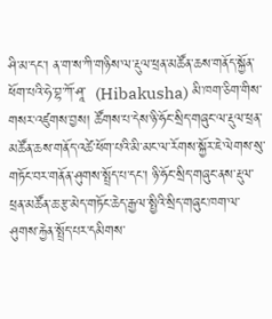ཤི་མ་དང་། ན་ག་ས་ཀི་གཉིས་ལ་རྡུལ་ཕྲན་མཚོན་ཆས་གནོད་སྐྱོན་ཕོག་པའི་ཧེ་བྷ་ཀོ་ཤཱ་  (Hibakusha) མི་ཁག་ཅིག་གིས་གསར་འཛུགས་བྱས། ཚོགས་པ་དེས་ཉི་ཧོང་སྲིད་གཞུང་ལ་རྡུལ་ཕྲན་མཚོན་ཆས་གནོད་འཚེ་ཕོག་པའི་མི་མང་ལ་རོགས་སྐྱོར་ཇེ་ལེགས་སུ་གཏོང་བར་གནོན་ཤུགས་སྤྲོད་པ་དང་། ཉི་ཧོང་སྲིད་གཞུང་ནས་རྡུལ་ཕྲན་མཚོན་ཆ་རྩ་མེད་གཏོང་ཆེད་རྒྱལ་སྤྱིའི་སྲིད་གཞུང་ཁག་ལ་ཤུགས་རྐྱེན་སྤྲོད་པར་དམིགས་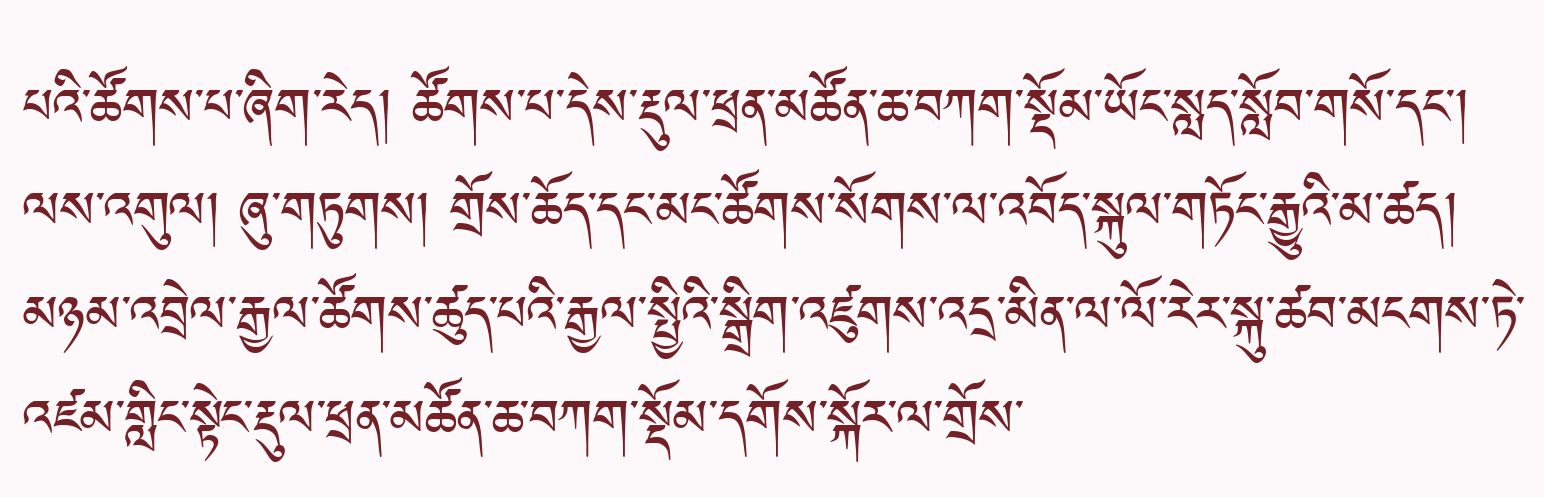པའི་ཚོགས་པ་ཞིག་རེད། ཚོགས་པ་དེས་རྡུལ་ཕྲན་མཚོན་ཆ་བཀག་སྡོམ་ཡོང་སླད་སློབ་གསོ་དང་། ལས་འགུལ། ཞུ་གཏུགས། གྲོས་ཆོད་དང་མང་ཚོགས་སོགས་ལ་འབོད་སྐུལ་གཏོང་རྒྱུའི་མ་ཚད། མཉམ་འབྲེལ་རྒྱལ་ཚོགས་ཚུད་པའི་རྒྱལ་སྤྱིའི་སྒྲིག་འཛུགས་འདྲ་མིན་ལ་ལོ་རེར་སྐུ་ཚབ་མངགས་ཏེ་འཛམ་གླིང་སྟེང་རྡུལ་ཕྲན་མཚོན་ཆ་བཀག་སྡོམ་དགོས་སྐོར་ལ་གྲོས་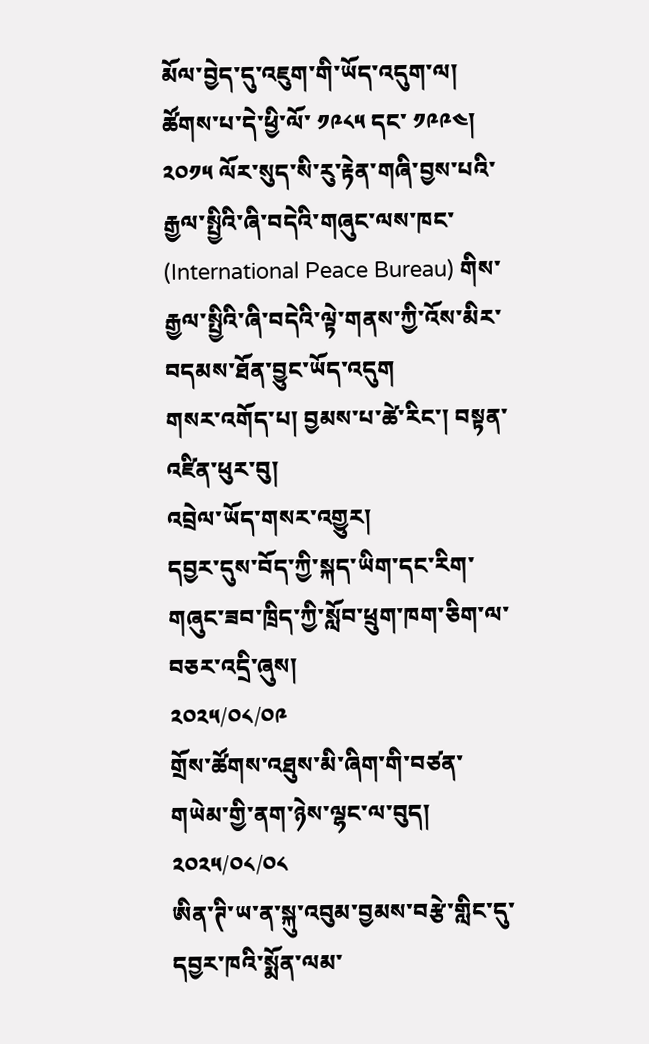མོལ་བྱེད་དུ་འཇུག་གི་ཡོད་འདུག་ལ། ཚོགས་པ་དེ་ཕྱི་ལོ་ ༡༩༨༥ དང་ ༡༩༩༤། ༢༠༡༥ ལོར་སུད་སི་རུ་རྟེན་གཞི་བྱས་པའི་རྒྱལ་སྤྱིའི་ཞི་བདེའི་གཞུང་ལས་ཁང་ (International Peace Bureau) གིས་རྒྱལ་སྤྱིའི་ཞི་བདེའི་ལྟེ་གནས་ཀྱི་འོས་མིར་བདམས་ཐོན་བྱུང་ཡོད་འདུག
གསར་འགོད་པ། བྱམས་པ་ཚེ་རིང་། བསྟན་འཛིན་ཕུར་བུ།
འབྲེལ་ཡོད་གསར་འགྱུར།
དབྱར་དུས་བོད་ཀྱི་སྐད་ཡིག་དང་རིག་གཞུང་ཟབ་ཁྲིད་ཀྱི་སློབ་ཕྲུག་ཁག་ཅིག་ལ་བཅར་འདྲི་ཞུས།
༢༠༢༥/༠༨/༠༩
གྲོས་ཚོགས་འཐུས་མི་ཞིག་གི་བཙན་གཡེམ་གྱི་ནག་ཉེས་ལྷང་ལ་བུད།
༢༠༢༥/༠༨/༠༨
ཨིན་ཊི་ཡ་ན་སྐུ་འབུམ་བྱམས་བརྩེ་གླིང་དུ་དབྱར་ཁའི་སྨོན་ལམ་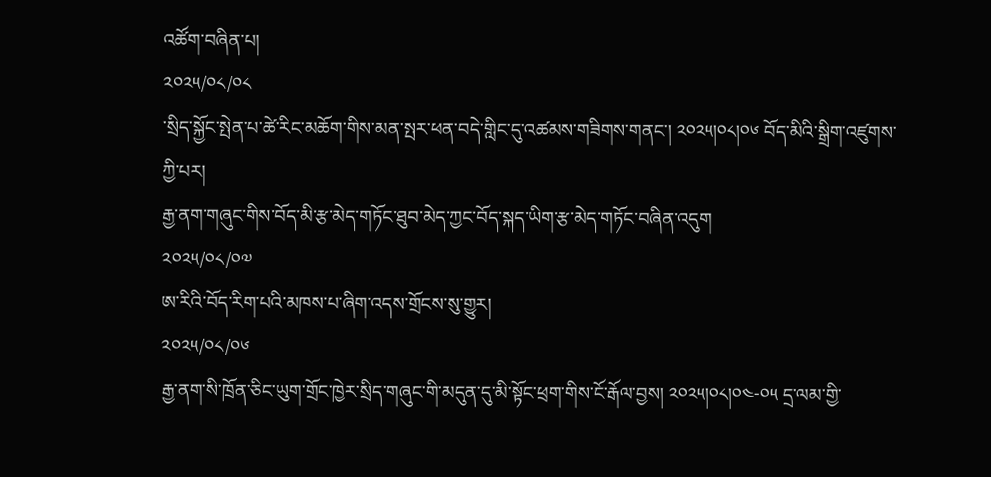འཚོག་བཞིན་པ།
༢༠༢༥/༠༨/༠༨
་སྲིད་སྐྱོང་སྤེན་པ་ཚེ་རིང་མཆོག་གིས་མན་སྤར་ཕན་བདེ་གླིང་དུ་འཚམས་གཟིགས་གནང་། ༢༠༢༥།༠༨།༠༦ བོད་མིའི་སྒྲིག་འཛུགས་ཀྱི་པར།
རྒྱ་ནག་གཞུང་གིས་བོད་མི་རྩ་མེད་གཏོང་ཐུབ་མེད་ཀྱང་བོད་སྐད་ཡིག་རྩ་མེད་གཏོང་བཞིན་འདུག
༢༠༢༥/༠༨/༠༧
ཨ་རིའི་བོད་རིག་པའི་མཁས་པ་ཞིག་འདས་གྲོངས་སུ་གྱུར།
༢༠༢༥/༠༨/༠༦
རྒྱ་ནག་སི་ཁྲོན་ཅིང་ཡུག་གྲོང་ཁྱེར་སྲིད་གཞུང་གི་མདུན་དུ་མི་སྟོང་ཕྲག་གིས་ངོ་རྒོལ་བྱས། ༢༠༢༥།༠༨།༠༤-༠༥ དྲ་ལམ་གྱི་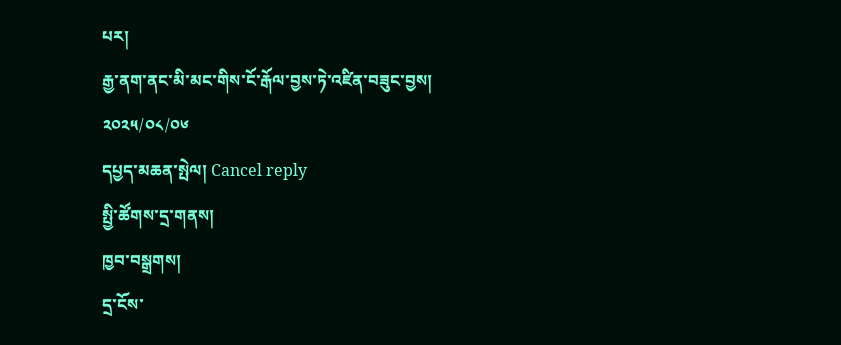པར།
རྒྱ་ནག་ནང་མི་མང་གིས་ངོ་རྒོལ་བྱས་ཏེ་འཛིན་བཟུང་བྱས།
༢༠༢༥/༠༨/༠༦
དཔྱད་མཆན་སྤེལ། Cancel reply
སྤྱི་ཚོགས་དྲ་གནས།
ཁྱབ་བསྒྲགས།
དྲ་ངོས་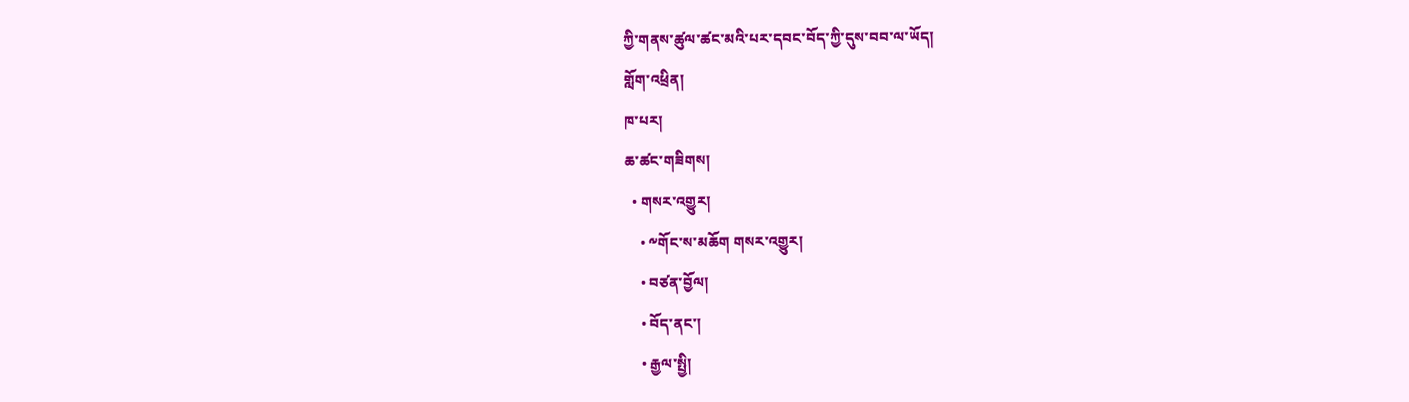ཀྱི་གནས་ཚུལ་ཚང་མའི་པར་དབང་བོད་ཀྱི་དུས་བབ་ལ་ཡོད།
གློག་འཕྲིན།
ཁ་པར།
ཆ་ཚང་གཟིགས།
  • གསར་འགྱུར།
    • ༸གོང་ས་མཆོག གསར་འགྱུར།
    • བཙན་བྱོལ།
    • བོད་ནང་།
    • རྒྱལ་སྤྱི།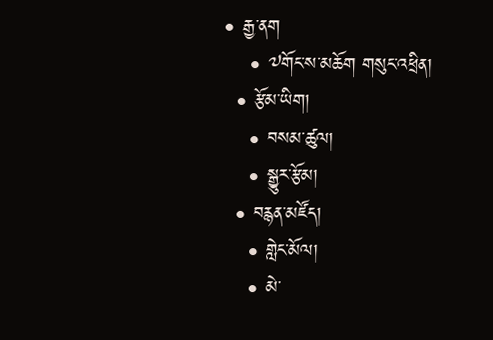• རྒྱ་ནག
    • ༧གོང་ས་མཆོག གསུང་འཕྲིན།
  • རྩོམ་ཡིག།
    • བསམ་ཚུལ།
    • སྒྱུར་རྩོམ།
  • བརྙན་མཛོད།
    • གླེང་མོལ།
    • མེ་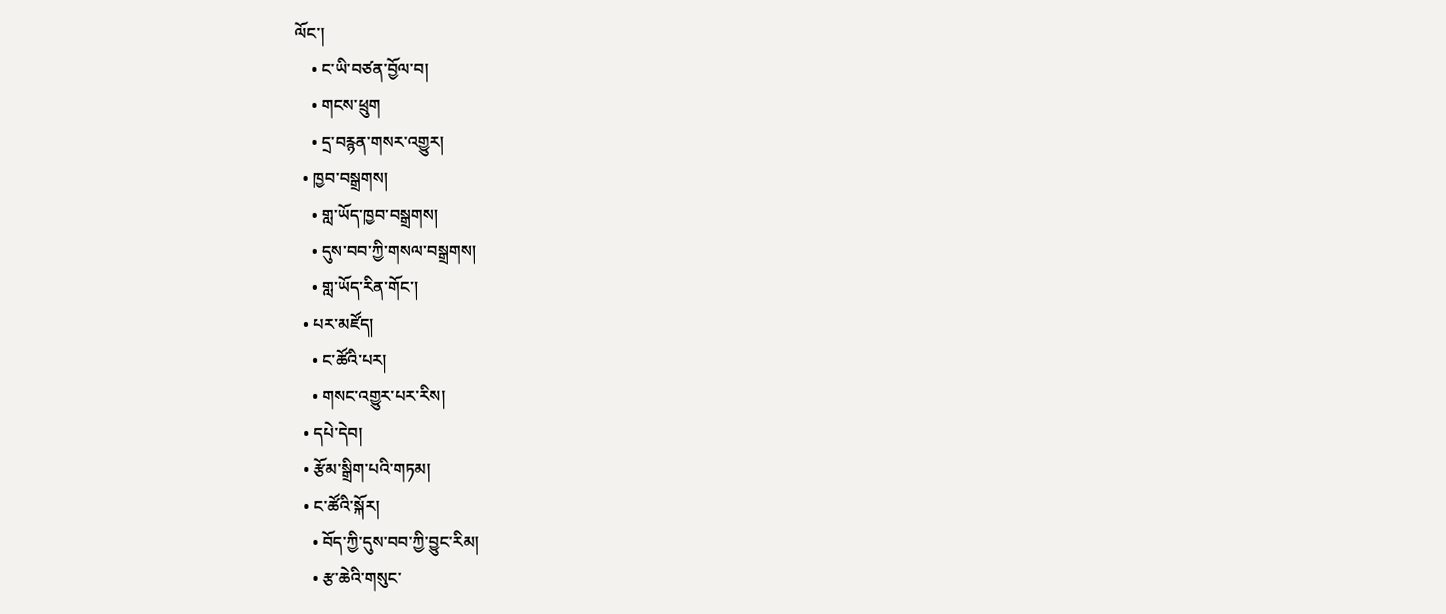ལོང་།
    • ང་ཡི་བཙན་བྱོལ་བ།
    • གངས་ཕྲུག
    • དྲ་བརྙན་གསར་འགྱུར།
  • ཁྱབ་བསྒྲགས།
    • གླ་ཡོད་ཁྱབ་བསྒྲགས།
    • དུས་བབ་ཀྱི་གསལ་བསྒྲགས།
    • གླ་ཡོད་རིན་གོང་།
  • པར་མཛོད།
    • ང་ཚོའི་པར།
    • གསང་འགྱུར་པར་རིས།
  • དཔེ་དེབ།
  • རྩོམ་སྒྲིག་པའི་གཏམ།
  • ང་ཚོའི་སྐོར།
    • བོད་ཀྱི་དུས་བབ་ཀྱི་བྱུང་རིམ།
    • རྩ་ཆེའི་གསུང་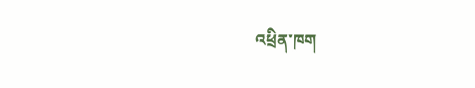འཕྲིན་ཁག